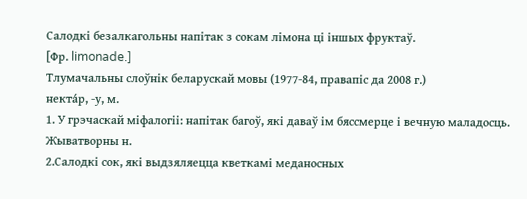Салодкі безалкагольны напітак з сокам лімона ці іншых фруктаў.
[Фр. limonade.]
Тлумачальны слоўнік беларускай мовы (1977-84, правапіс да 2008 г.)
некта́р, -у, м.
1. У грэчаскай міфалогіі: напітак багоў, які даваў ім бяссмерце і вечную маладосць.
Жыватворны н.
2.Салодкі сок, які выдзяляецца кветкамі меданосных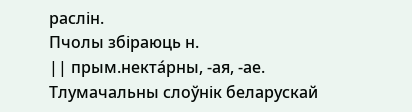раслін.
Пчолы збіраюць н.
|| прым.некта́рны, -ая, -ае.
Тлумачальны слоўнік беларускай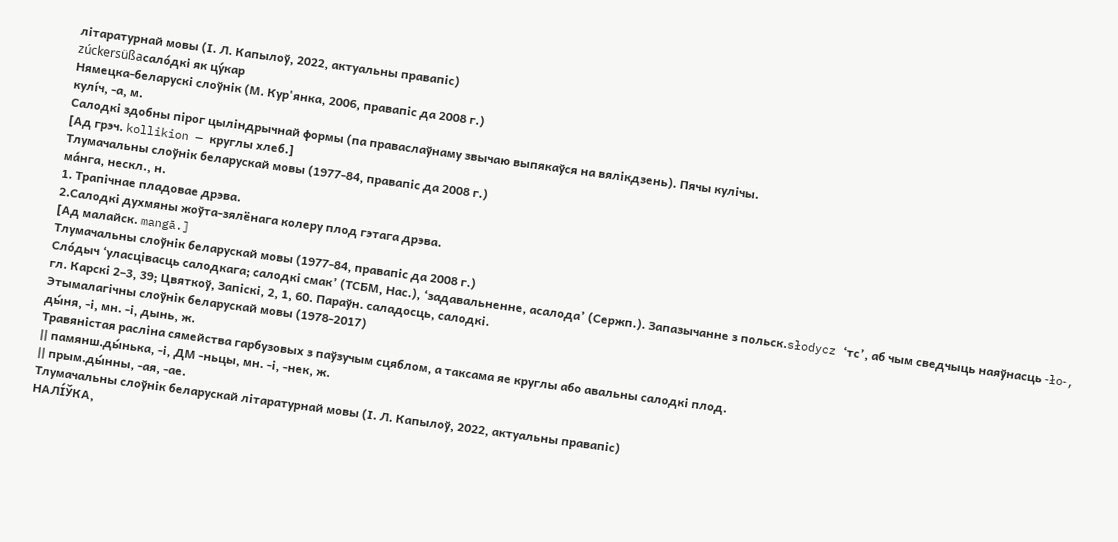літаратурнай мовы (І. Л. Капылоў, 2022, актуальны правапіс)
zúckersüßaсало́дкі як цу́кар
Нямецка-беларускі слоўнік (М. Кур'янка, 2006, правапіс да 2008 г.)
кулі́ч, ‑а, м.
Салодкі здобны пірог цыліндрычнай формы (па праваслаўнаму звычаю выпякаўся на вялікдзень). Пячы кулічы.
[Ад грэч. kollikion — круглы хлеб.]
Тлумачальны слоўнік беларускай мовы (1977-84, правапіс да 2008 г.)
ма́нга, нескл., н.
1. Трапічнае пладовае дрэва.
2.Салодкі духмяны жоўта-зялёнага колеру плод гэтага дрэва.
[Ад малайск. mangā.]
Тлумачальны слоўнік беларускай мовы (1977-84, правапіс да 2008 г.)
Сло́дыч ‘уласцівасць салодкага; салодкі смак’ (ТСБМ, Нас.), ‘задавальненне, асалода’ (Сержп.). Запазычанне з польск.słodycz ‘тс’, аб чым сведчыць наяўнасць ‑ło‑, гл. Карскі 2–3, 39; Цвяткоў, Запіскі, 2, 1, 60. Параўн. саладосць, салодкі.
Этымалагічны слоўнік беларускай мовы (1978-2017)
ды́ня, -і, мн. -і, дынь, ж.
Травяністая расліна сямейства гарбузовых з паўзучым сцяблом, а таксама яе круглы або авальны салодкі плод.
|| памянш.ды́нька, -і, ДМ -ньцы, мн. -і, -нек, ж.
|| прым.ды́нны, -ая, -ае.
Тлумачальны слоўнік беларускай літаратурнай мовы (І. Л. Капылоў, 2022, актуальны правапіс)
НАЛІ́ЎКА,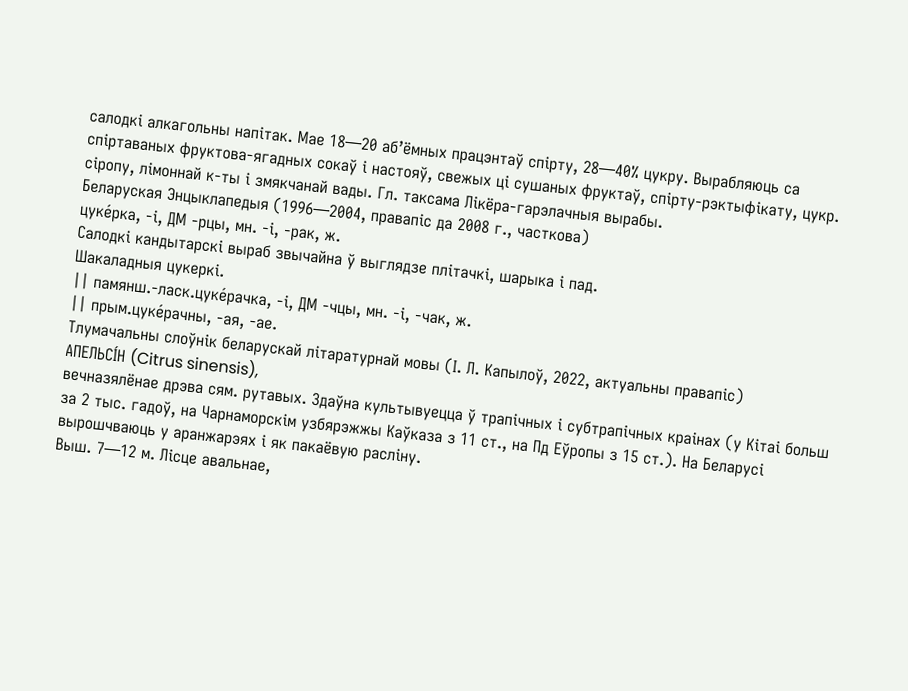салодкі алкагольны напітак. Мае 18—20 аб’ёмных працэнтаў спірту, 28—40% цукру. Вырабляюць са спіртаваных фруктова-ягадных сокаў і настояў, свежых ці сушаных фруктаў, спірту-рэктыфікату, цукр. сіропу, лімоннай к-ты і змякчанай вады. Гл. таксама Лікёра-гарэлачныя вырабы.
Беларуская Энцыклапедыя (1996—2004, правапіс да 2008 г., часткова)
цуке́рка, -і, ДМ -рцы, мн. -і, -рак, ж.
Салодкі кандытарскі выраб звычайна ў выглядзе плітачкі, шарыка і пад.
Шакаладныя цукеркі.
|| памянш.-ласк.цуке́рачка, -і, ДМ -чцы, мн. -і, -чак, ж.
|| прым.цуке́рачны, -ая, -ае.
Тлумачальны слоўнік беларускай літаратурнай мовы (І. Л. Капылоў, 2022, актуальны правапіс)
АПЕЛЬСІ́Н (Citrus sinensis),
вечназялёнае дрэва сям. рутавых. Здаўна культывуецца ў трапічных і субтрапічных краінах (у Кітаі больш за 2 тыс. гадоў, на Чарнаморскім узбярэжжы Каўказа з 11 ст., на Пд Еўропы з 15 ст.). На Беларусі вырошчваюць у аранжарэях і як пакаёвую расліну.
Выш. 7—12 м. Лісце авальнае,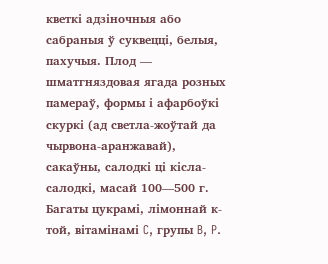кветкі адзіночныя або сабраныя ў суквецці, белыя, пахучыя. Плод — шматгняздовая ягада розных памераў, формы і афарбоўкі скуркі (ад светла-жоўтай да чырвона-аранжавай), сакаўны, салодкі ці кісла-салодкі, масай 100—500 г. Багаты цукрамі, лімоннай к-той, вітамінамі C, групы B, P.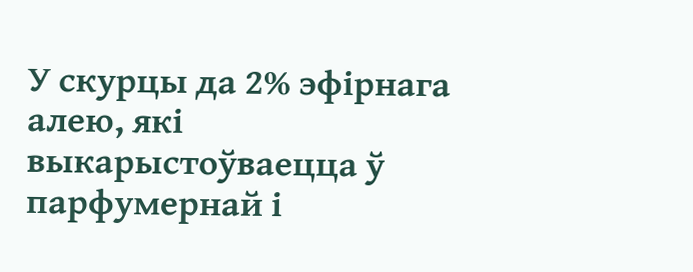У скурцы да 2% эфірнага алею, які выкарыстоўваецца ў парфумернай і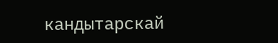кандытарскай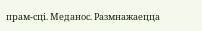прам-сці. Меданос. Размнажаецца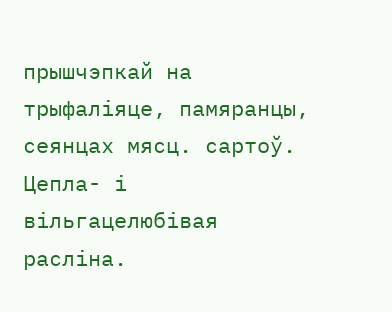прышчэпкай на трыфаліяце, памяранцы, сеянцах мясц. сартоў. Цепла- і вільгацелюбівая расліна.